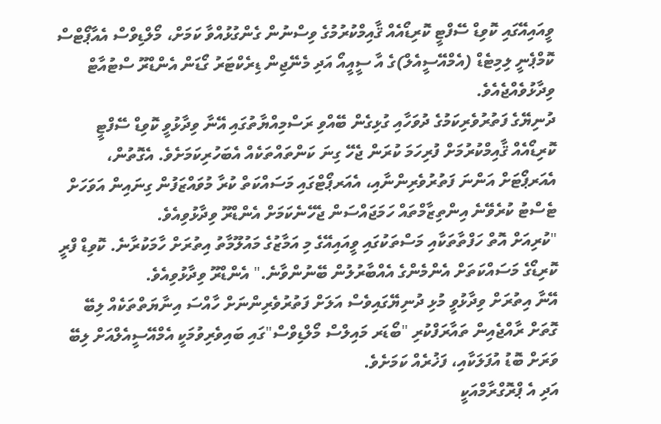ވީއައިއޭގައި ކޮވިޑް ސޭފްޓީ ކޮރިޑޯއެއް ޤާއިމްކުރުމުގެ ވިސްނުން ގެންގުޅުއްވާ ކަމަށް، މޯލްޑިވްސް އެއާޕޯޓްސް ކޮމްޕެނީ ލިމިޓެޑް (އެމްއޭސީއެލް)ގެ އާ ސީއީއޯ އަދި މެނޭޖިން ޑިރެކްޓަރު ގޯޑަން އެންޑްރޫ ސްޓުއާޓް ވިދާޅުވެއްޖެއެވެ.
ދުނިޔޭގެ ފަތުރުވެރިކަމުގެ ދުވަހާއި ގުޅިގެން ބޭއްވި ރަސްމިއްޔާތުގައި އޭނާ ވިދާޅުވީ ކޮވިޑް ސޭފްޓީ ކޮރިޑޯއެއް ޤާއިމްކުރުމަށް ފުރިހަމަ ކުރަން ޖެހޭ ގިނަ ކަންތައްތަކެއް އެބަހުރިކަމަށެވެ. އެގޮތުން، އެއަރޕޯޓަށް އަންނަ ފަތުރުވެރިންނާއި، އެއަރޕޯޓްގައި މަސައްކަތް ކުރާ މުވައްޒަފުން ގިނައިން އަވަހަށް ޓެސްޓު ކުރެވޭނެ އިންތިޒާމްތައް ހަމަޖައްސަން ޖެހޭނެކަމަށް އެންޑްރޫ ވިދާޅުވިއެވެ.
"ކުރިއަށް އޮތް ހަފްތާތަކާއި މަސްތަކުގައި ވީއައިއޭގެ މި އަމާޒުގެ މައުލޫމާތު އިތުރަށް ހާމަކުރާނެ. ކޮވިޑް ފްރީ ކޮރިޑޯގެ މަސައްކަތަށް އެންމެންގެ އެއްބާރުލުން ބޭނުންވާނެ." އެންޑްރޫ ވިދާޅުވިއެވެ.
އޭނާ އިތުރަށް ވިދާޅުވީ މުޅި ދުނިޔޭގައިވެސް އަލަށް ފަތުރުވެރިންނަށް ހާއްސަ އިނާޔަތްތަކެއް ލިބޭ ގޮތަށް ރާއްޖެއިން ތައާރަފްކުރި "ބޯޑަރ މައިލްސް މޯލްޑިވްސް"ގައި ބައިވެރިވުމަކީ އެމްއޭސީއެލްއަށް ލިބޭ ވަރަށް ބޮޑު އުފަލަކާއި، ފަޚުރެއް ކަމަށެވެ.
އަދި އެ ޕްރޮގްރާމްއަކީ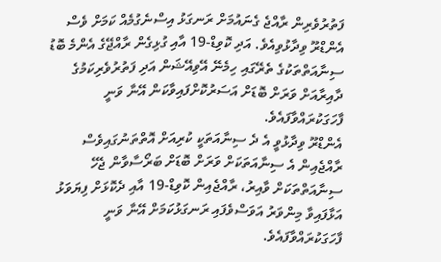ފަތުރުވެރިން ރާއްޖެ ގެނައުމަށް ރަނގަޅު އިސްނެގުމެއް ކަމަށް ވެސް އެންޑްރޫ ވިދާޅުވިއެވެ. އަދި ކޮވިޑް-19 އާއި ގުޅިގެން ރާއްޖޭގެ އެންމެ ބޮޑު ސިނާއަތްތަކުގެ ތެރޭގައި ހިމެނޭ އޭވިއޭޝަން އަދި ފަތުރުވެރިކަމުގެ ދާއިރާއަށް ވަރަށް ބޮޑަށް އަސަރުކޮށްފައިވާކަން އޭނާ ވަނީ ފާހަގަކުރައްވާފައެވެ.
އެންޑްރޫ ވިދާޅުވީ އެ ދެ ސިނާއަތަކީ ކުރިއަށް އޮތްތަނުގައިވެސް ރާއްޖެއިން އެ ސިނާއަތަކަށް ވަރަށް ބޮޑަށް ބަރޯސާވާން ޖެހޭ ސިނާއަތްތަކަށް ވާއިރު، ރާއްޖެއިން ކޮވިޑް-19 އާއި ދެކޮޅަށް ފިޔަވަޅު އަޅާފައިވާ މިންވަރު އަވަސްވެފައި ރަނގަޅުކަމަށް އޭނާ ވަނީ ފާހަގަކުރައްވާފައެވެ.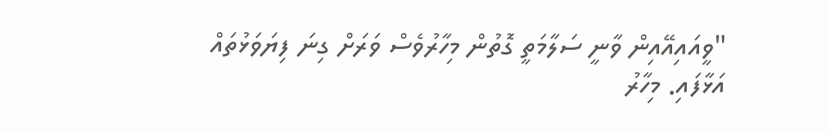"ވީއައިއޭއިން ވާނީ ސަލާމަތީ ގޮތުން މިހާރުވެސް ވަރަށް ގިނަ ފިޔަވަޅުތައް އަޅާފައި. މިހާރު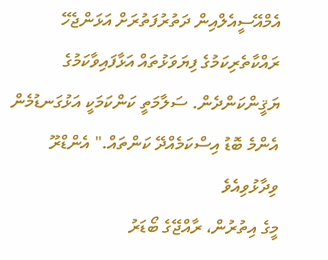އެމްއޭސީއެލްއިން ދަތުރުފަތުރަށް އަޅަންޖެހޭ ރައްކާތެރިކަމުގެ ފިޔަވަޅުތައް އަޅާފައިވާކަމުގެ ޔަޤީންކަންދެން. ސަލާމަތީ ކަންކަމަކީ އަޅުގަނޑުމެން އެންމެ ބޮޑު އިސްކަމެއްދޭ ކަންތައް." އެންޑްރޫ ވިދާޅުވިއެވެ
މީގެ އިތުރުން، ރާއްޖޭގެ ބޯޑަރު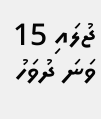ޖުލައި 15 ވަނަ ދުވަހު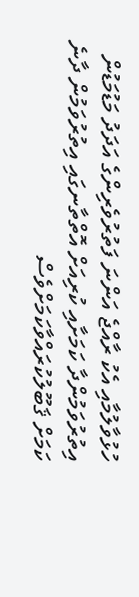ހުޅުވާލުމާއި އެކު ރާއްޖެ އަންނަ ފަތުރުވެރިންގެ އަދަދު މަޑުމަޑުން އިތުރުވަމުންދާ ކަމަށާއި ކުރިއަށް އޮތްތާނގައި އިތުރުވަމުން ދާނެ ކަމަށް ޤަބޫލުކުރައްވާކަމަށްވެސް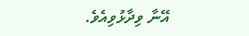އޭނާ ވިދާޅުވިއެވެ.